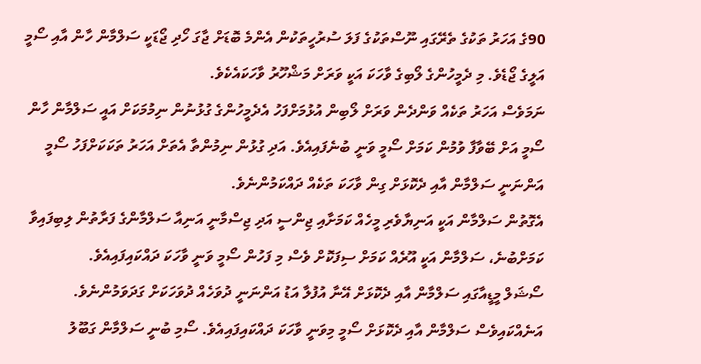90ގެ އަހަރު ތަކުގެ ތެރޭގައި ނޫސްތަކުގެ ފަލަ ސުރުހީތަކުން އެންމެ ބޮޑަށް ޖާގަ ހޯދި ޖޯޑަކީ ސަލްމާން ހާން އާއި ސޯމީ އަލީގެ ޖޯޑެވެ. މި ދެމީހުންގެ ލޯބިގެ ވާހަކަ އަކީ ވަރަށް މަޝްހޫރު ވާހަކައެކެވެ.
ނަމަވެސް އަހަރު ތަކެއް ވަންދެން ވަރަށް ލޯބިން އުޅުމަށްފަހު އެދެމީހުންގެ ގުޅުނުން ނިމުމަކަށް އައީ ސަލްމާން ހާން ސޯމީ އަށް ބޭވާފާ ވުމުން ކަމަށް ސޯމީ ވަނީ ބުނެފައިއެވެ. އަދި ގުޅުން ނިމުންތާ އެތަށް އަހަރު ތަކަކަށްފަހު ސޯމީ އަންނަނީ ސަލްމާން އާއި ދެކޮޅަށް ގިން ވާހަކަ ތަކެއް ދައްކަމުންނެވެ.
އެގޮތުން ސަލްމާން އަކީ އަނިޔާވެރި މީހެއް ކަމަށާއި ޖިންސީ އަދި ޖިސްމާނީ އަނިއާ ސަލްމާންގެ ފަރާތުން ލިބިފައިވާ ކަމަށްބުނެ، ސަލްމާން އަކީ އޫރެއް ކަމަށް ސިފަކޮށް ވެސް މި ފަހުން ސޯމީ ވަނީ ވާހަކަ ދައްކައިފައިއެވެ.
ސޯޝަލް މީޑީއާގައި ސަލްމާން އާއި ދެކޮޅަށް އޭނާ އުފުލާ އަޑު އަންނަނީ ދުވަހެއް ދުވަހަކަށް ގަދަވަމުންނެވެ. އަނެއްކައިވެސް ސަލްމާން އާއި ދެކޮޅަށް ސޯމީ މިވަނީ ވާހަކަ ދައްކައިފައިއެވެ. ސޯމި ބުނީ ސަލްމާން ގަބޫލު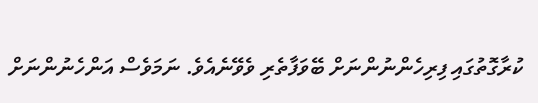ކުރާގޮތުގައި ފިރިހެންނުންނަށް ބޭވަފާތެރި ވެވޭނެއެވެ. ނަމަވެސް އަންހެނުންނަށް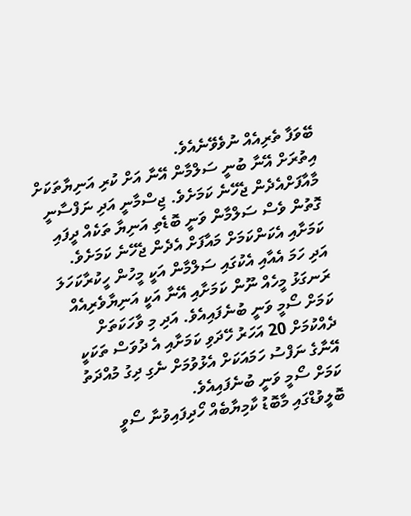ބޭވަފާ ތެރިއެއް ނުވެވޭނެއެވެ.
އިތުރަށް އޭނާ ބުނީ ސަލްމާން އޭނާ އަށް ކުރި އަނިޔާތަކަށް މާއާފަށްއެދެން ޖެހޭނެ ކަމަށެވެ. ޖިސްމާނީ އަދި ނަފްސާނީ ގޮތުން ވެސް ސަލްމާން ވަނީ ބޮޑެތި އަނިޔާ ތަކެއް ދީފައި ކަމަށާއި އެކަންކަމަށް މައާފަށް އެދެން ޖެހޭނެ ކަމަށެވެ.
އަދި ހަމަ އެއާއި އެކުގައި ސަލްމާން އަކީ މީހުން ހީކުރާކަހަލަ ރަނގަޅު މީހެއް ނޫން ކަމަށާއި އޭނާ އަކީ އަނިޔާވެރިއެއް ކަމަށް ސޯމީ ވަނީ ބުނެފައިއެވެ. އަދި މި ވާހަކަތަށް ދެއްކުމަށް 20 އަހަރު ހޭދަވި ކަމަށާއި އެ ދުވަސް ތަކަކީ އޭނާގެ ނަފްސު ހަމައަކަށް އެޅުވުމަށް ނެގި ދިގު މުއްދަތު ކަމަށް ސޯމީ ވަނީ ބުނެފައިއެވެ.
ބޮލީވުޑްގައި މާބޮޑު ކާމިޔާބެއް ހޯދިފައިވުނާ ސޯވީ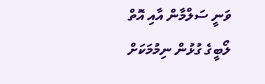ވަނީ ސަލްމާން އާއި އޮތް ލޯބީގެ ގުޅުން ނިމުމަކަށް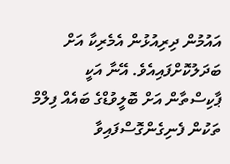އައުމުން ދިރިއުޅުން އެމެރިކާ އަށް ބަދަލުކޮށްފައިއެވެ. އޭނާ އަކީ ޕާކިސްތާން އަށް ބޮލީވުޑްގެ ބައެއް ފިލްމް ތަކުން ފެނިގެންގޮސްފައިވާ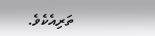ތަރިއެކެވެ.